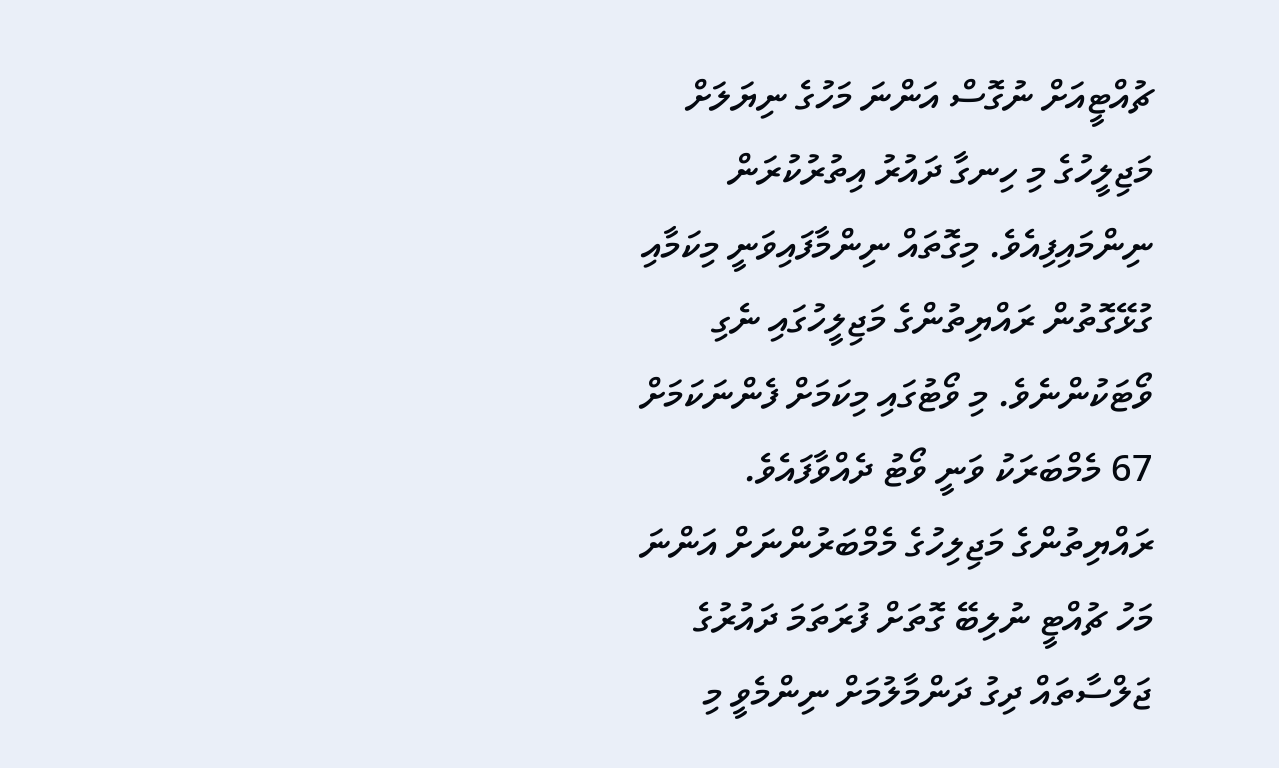ޗުއްޓީއަށް ނުގޮސް އަންނަ މަހުގެ ނިޔަލަށް މަޖިލީހުގެ މި ހިނގާ ދައުރު އިތުރުކުރަން ނިންމައިފިއެވެ. މިގޮތައް ނިންމާފައިވަނީ މިކަމާއި ގުޅޭގޮތުން ރައްޔިތުންގެ މަޖިލީހުގައި ނެގި ވޯޓަކުންނެވެ. މި ވޯޓުގައި މިކަމަށް ފެންނަކަމަށް 67 މެމްބަރަކު ވަނީ ވޯޓު ދެއްވާފައެވެ.
ރައްޔިތުންގެ މަޖިލިހުގެ މެމްބަރުންނަށް އަންނަ މަހު ޗުއްޓީ ނުލިބޭ ގޮތަށް ފުރަތަމަ ދައުރުގެ ޖަލްސާތައް ދިގު ދަންމާލުމަށް ނިންމެވީ މި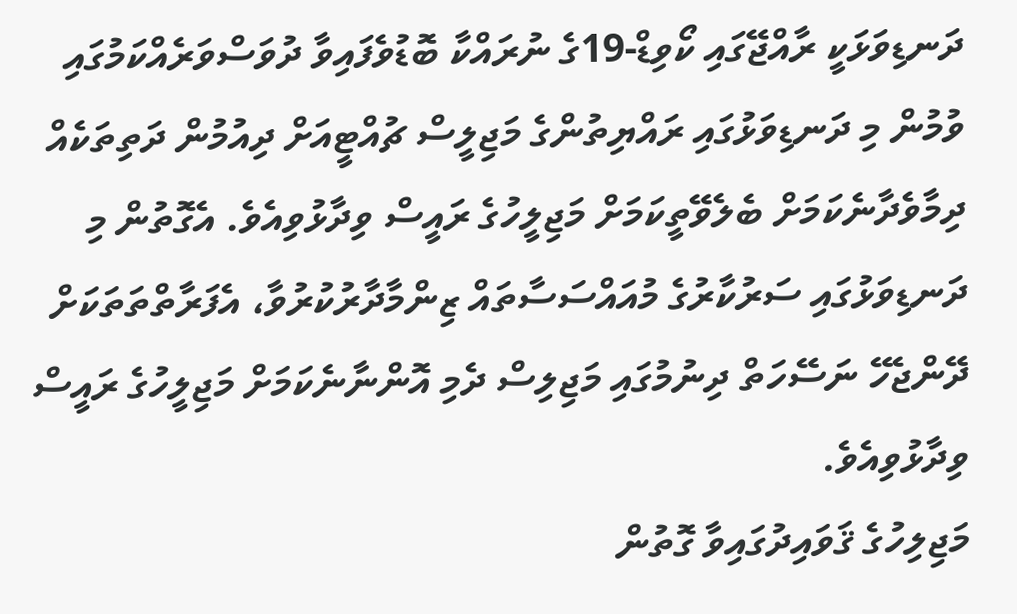ދަނޑިވަޅަކީ ރާއްޖޭގައި ކޯވިޑް-19ގެ ނުރައްކާ ބޮޑުވެފައިވާ ދުވަސްވަރެއްކަމުގައި ވުމުން މި ދަނޑިވަޅުގައި ރައްޔިތުންގެ މަޖިލީސް ޗުއްޓީއަށް ދިއުމުން ދަތިތަކެއް ދިމާވެދާނެކަމަށް ބެލެވޭތީކަމަށް މަޖިލީހުގެ ރައީސް ވިދާޅުވިއެވެ. އެގޮތުން މި ދަނޑިވަޅުގައި ސަރުކާރުގެ މުއައްސަސާތައް ޒިންމާދާރުކުރުވާ، އެފަރާތްތަތަކަށް ދޭންޖެހޭ ނަސޭހަތް ދިނުމުގައި މަޖިލިސް ދެމި އޮންނާނެކަމަށް މަޖިލީހުގެ ރައީސް ވިދާޅުވިއެވެ.
މަޖިލިހުގެ ޤަވައިދުގައިވާ ގޮތުން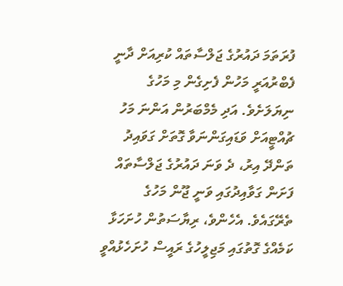ފުރަތަމަ ދައުރުގެ ޖަލްސާތައް ކުރިއަށް ދާނީ ފެބްރުއަރީ މަހުން ފެށިގެން މި މަހުގެ ނިޔަލަށެވެ. އަދި މެމްބަރުން އަންނަ މަހު ޗުއްޓީއަށް ވަޑައިގަންނަވާ ގޮތަށް ގަވައިދު ތަންދޭ އިރު، ދެ ވަނަ ދައުރުގެ ޖަލްސާތައް ފަށަން ގަވާއިދުގައި ވަނީ ޖޫން މަހުގެ ތެރޭގައެވެ. އެހެންވެ، ރިޔާސަތުން ހުށަހަޅާ ކަމެއްގެ ގޮތުގައި މަޖިލީހުގެ ރައީސް ހުށަހެޅުއްވީ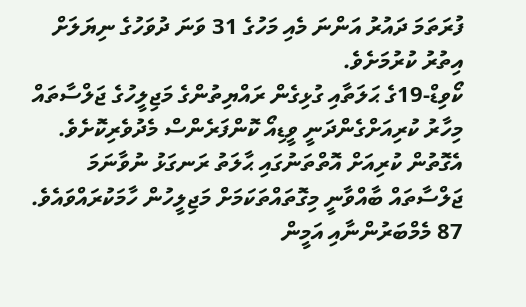ފުރަތަމަ ދައުރު އަންނަ މެއި މަހުގެ 31 ވަނަ ދުވަހުގެ ނިޔަލަށް އިތުރު ކުރުމަށެވެ.
ކޯވިޑް-19ގެ ޙަލަތާއި ގުޅިގެން ރައްޔިތުންގެ މަޖިލީހުގެ ޖަލްސާތައް މިހާރު ކުރިއަށްގެންދަނީ ވީޑިއޯ ކޮންފަރެންސް މެދުވެރިކޮށެވެ. އެގޮތުން ކުރިއަށް އޮތްތަނުގައި ޙާލަތު ރަނގަޅު ނުވާނަމަ ޖަލްސާތައް ބާއްވާނީ މިގޮތައްތަކަމަށް މަޖިލީހުން ހާމަކުރައްވައެވެ. 87 މެމްބަރުންނާއި އަމީން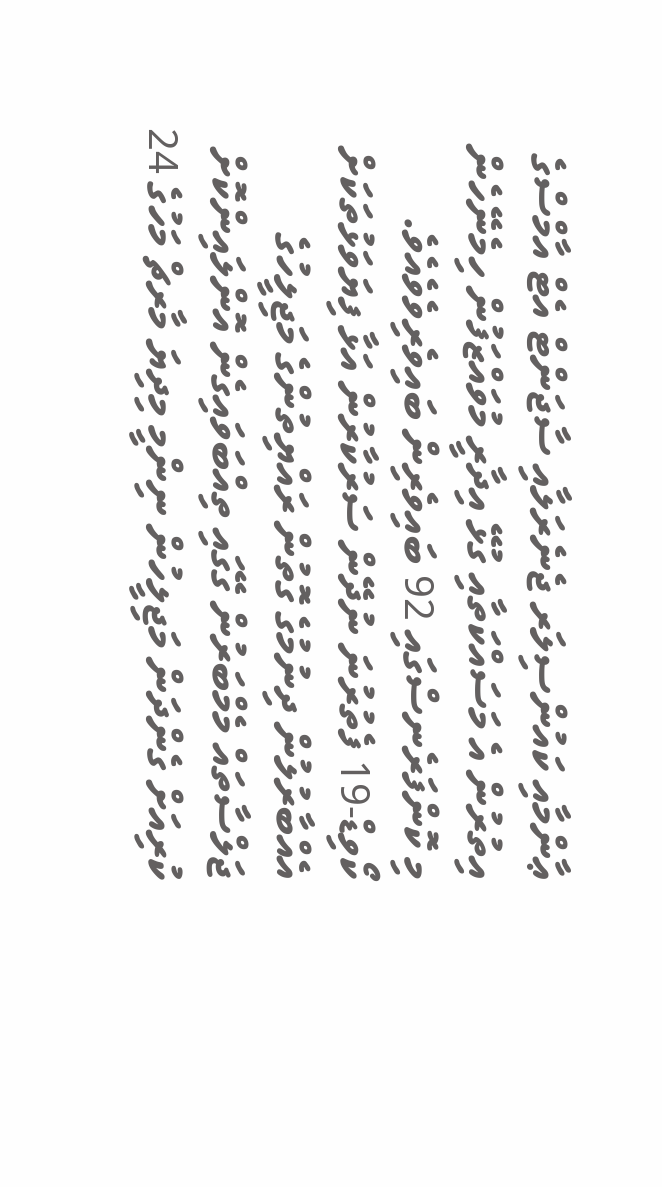ޢާންމާއި ކައުންސިލަރ ޖެނެރަލާއި ސާޖަންޓް އެޓް އާމްސްގެ އިތުރުން އެ މަސައްކަތާއި ގުޅޭ އިދާރީ މުވައްޒަފުން ހިމެނޭހެން މި ކޮންފަރެނސްގައި 92 ބައިވެރިން ބައިވެރިވެވެއެވެ.
ކޯވިޑް-19 ފެތުރުނަ ނުދޭން ސަރުކާރުން އަޅާ ފިޔަވަޅުތަކަށް އެއްބާރުލުން ދިނުމުގެ ގޮތުން ރައްޔިތުންގެ މަޖިލީހުގެ ޖަލްސާތައް މެމްބަރުން ގޭގައި ތިއްބަވައިގެން އޮންލައިންކޮށް ކުރިއަށް ގެންދަން މަޖިލީހުން ނިންމީ މިދިޔަ މާރޗް މަހުގެ 24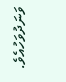ވަނަދުވަހުއެވެ.